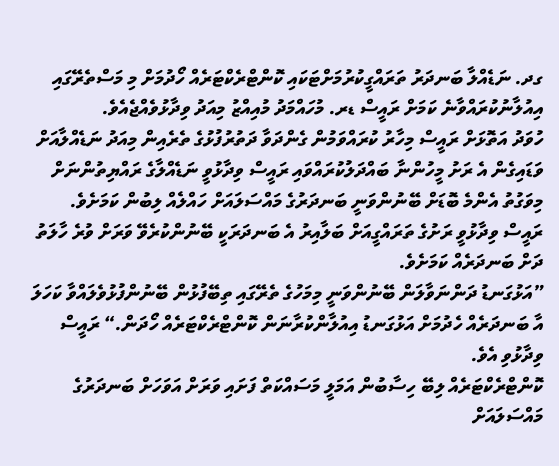ގދ. ނަޑެއްލާ ބަނދަރު ތަރައްގީކުރުމަށްޓަކައި ކޮންޓްރެކްޓަރެއް ހޯދުމަށް މި މަސްތެރޭގައި އިއުލާނުކުރައްވާނެ ކަމަށް ރައީސް ޑރ. މުހައްމަދު މުއިއްޒު މިއަދު ވިދާޅުވެއްޖެއެވެ.
ހުވަދު އަތޮޅަށް ރައީސް މިހާރު ކުރައްވަމުން ގެންދަވާ ދަތުރުފުޅުގެ ތެރެއިން މިއަދު ނަޑެއްލާއަށް ވަޑައިގެން އެ ރަށު މީހުންނާ ބައްދަލުކުރައްވައި ރައީސް ވިދާޅުވީ ނަޑެއްލާގެ ރައްޔިތުންނަށް މިވަގުތު އެންމެ ބޮޑަށް ބޭނުންވަނީ ބަނދަރުގެ މައްސަލައަށް ހައްލެއް ލިބުން ކަމަށެވެ. ރައީސް ވިދާޅުވީ ރަށުގެ ތަރައްގީއަށް ބަލާއިރު އެ ބަނދަރަކީ ބޭނުންކުރެވޭ ވަރަށް ވުރެ ހާލަތު ދަށް ބަނދަރެއް ކަމަށެވެ.
”އަޅުގަނޑު ދަންނަވާލަން ބޭނުންވަނީ މިމަހުގެ ތެރޭގައި ތިބޭފުޅުން ބޭނުންފުޅުވެލައްވާ ކަހަލަ އާ ބަނދަރެއް ހެދުމަށް އަޅުގަނޑު އިއުލާންކުރާނަން ކޮންޓްރެކްޓަރެއް ހޯދަން.“ ރައީސް ވިދާޅުވި އެވެ.
ކޮންޓްރެކްޓަރެއް ލިބޭ ހިސާބުން އަމަލީ މަސައްކަތް ފަށައި ވަރަށް އަވަހަށް ބަނދަރުގެ މައްސަލައަށް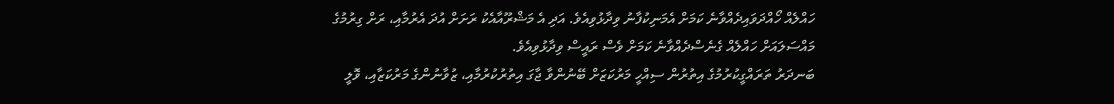ހައްލެއް ހޯއްދަވައިދެއްވާނެ ކަމަށް އެމަނިކުފާނު ވިދާޅުވިއެވެ. އަދި އެ މަޝްރޫއާއެކު ރަށަށް އުދަ އެރުމާއި، ރަށް ގިރުމުގެ މައްސަލައަށް ހައްލެއް ގެނެސްދެއްވާނެ ކަމަށް ވެސް ރައީސް ވިދާޅުވިއެވެ.
ބަނދަރު ތަރައްގީކުރުމުގެ އިތުރުން ސިއްހީ މަރުކަޒަށް ބޭނުންވާ ޖާގަ އިތުރުކުރުމާއި، ޒުވާނުންގެ މަރުކަޒާއި، ވޮލީ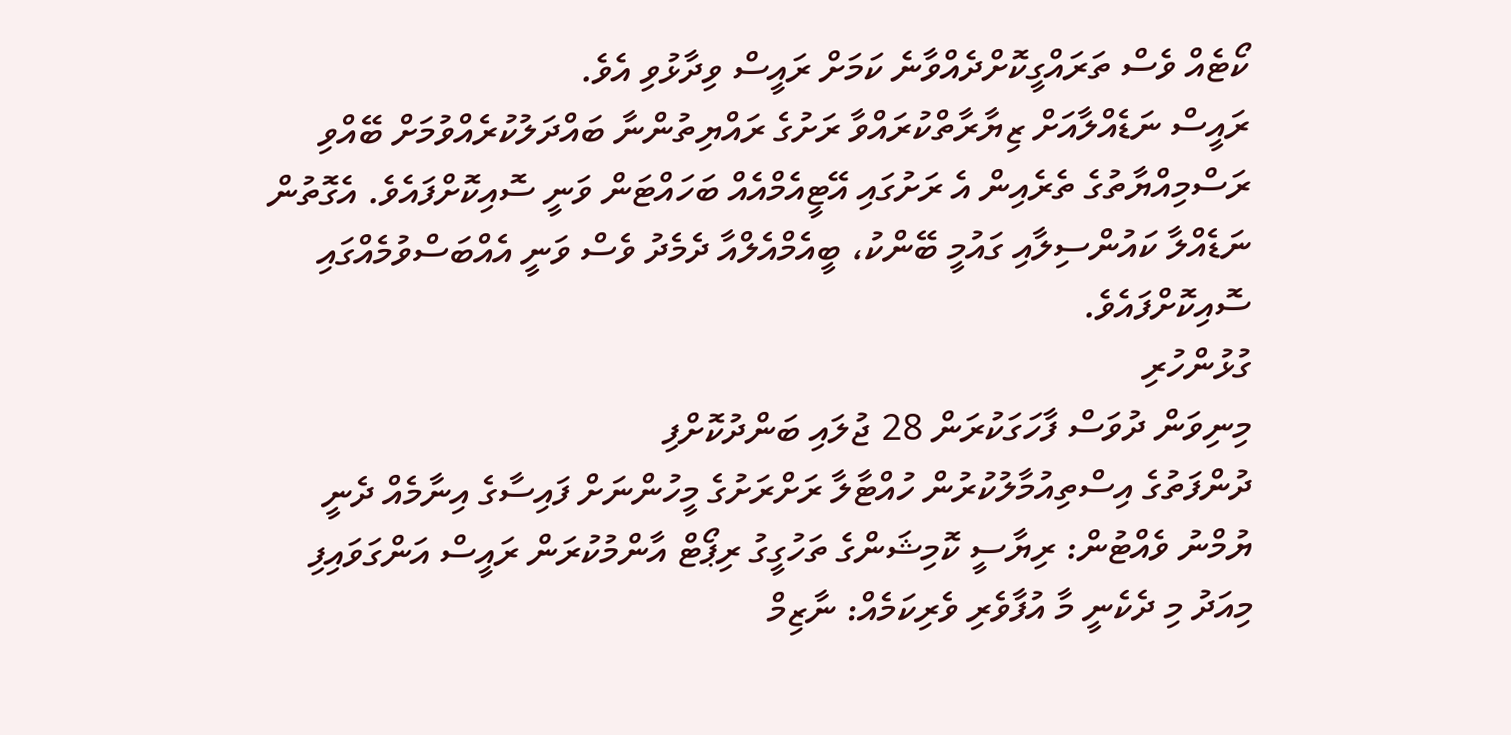ކޯޓެއް ވެސް ތަރައްގީކޮށްދެއްވާނެ ކަމަށް ރައީސް ވިދާޅުވި އެވެ.
ރައީސް ނަޑެއްލާއަށް ޒިޔާރާތްކުރައްވާ ރަށުގެ ރައްޔިތުންނާ ބައްދަލުކުރެއްވުމަށް ބޭއްވި ރަސްމިއްޔާތުގެ ތެރެއިން އެ ރަށުގައި އޭޓީއެމްއެއް ބަހައްޓަން ވަނީ ސޮއިކޮށްފައެވެ. އެގޮތުން ނަޑެއްލާ ކައުންސިލާއި ގައުމީ ބޭންކު، ބީއެމްއެލްއާ ދެމެދު ވެސް ވަނީ އެއްބަސްވުމެއްގައި ސޮއިކޮށްފައެވެ.
ގުޅުންހުރި
މިނިވަން ދުވަސް ފާހަގަކުރަން 28 ޖުލައި ބަންދުކޮށްފި
ދުންފަތުގެ އިސްތިއުމާލުކުރުން ހުއްޓާލާ ރަށްރަށުގެ މީހުންނަށް ފައިސާގެ އިނާމެއް ދެނީ
ޔުމްނު ވެއްޓުން: ރިޔާސީ ކޮމިޝަންގެ ތަހުގީގު ރިޕޯޓް އާންމުކުރަން ރައީސް އަންގަވައިފި
މިއަދު މި ދެކެނީ މާ އުފާވެރި ވެރިކަމެއް: ނާޒިމް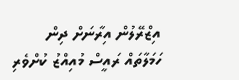އިޒްރޭލުން އިރާނަށް ދިން ހަމަލާތައް ރައީސް މުއިއްޒު ކުށްވެރި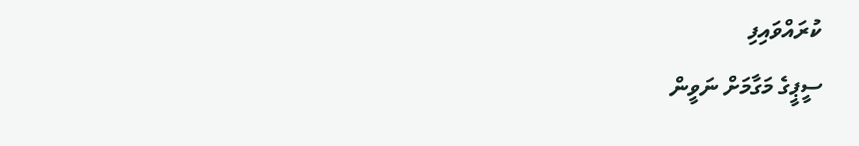ކުރައްވައިފި
ސީޕީގެ މަގާމަށް ނަވީން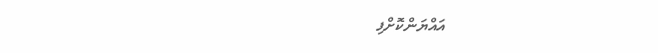އައްޔަންކޮށްފި